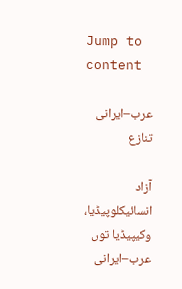Jump to content

عرب–ایرانی تنازع

آزاد انسائیکلوپیڈیا، وکیپیڈیا توں
عرب–ایرانی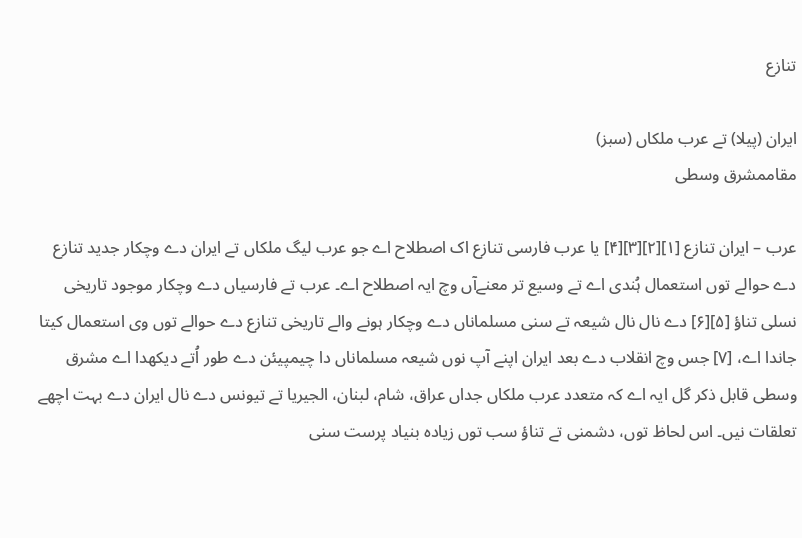تنازع

ایران (پیلا) تے عرب ملکاں (سبز)
مقاممشرق وسطی

عرب – ایران تنازع [۱][۲][۳][۴] یا عرب فارسی تنازع اک اصطلاح اے جو عرب لیگ ملکاں تے ایران دے وچکار جدید تنازع دے حوالے توں استعمال ہُندی اے تے وسیع تر معنےآں وچ ایہ اصطلاح اے۔ عرب تے فارسیاں دے وچکار موجود تاریخی نسلی تناؤ [۵][۶] دے نال نال شیعہ تے سنی مسلماناں دے وچکار ہونے والے تاریخی تنازع دے حوالے توں وی استعمال کيتا جاندا اے، [۷] جس وچ انقلاب دے بعد ایران اپنے آپ نوں شیعہ مسلماناں دا چیمپیئن دے طور اُتے دیکھدا اے مشرق وسطی قابل ذکر گل ایہ اے کہ متعدد عرب ملکاں جداں عراق، شام، لبنان، الجیریا تے تیونس دے نال ایران دے بہت اچھے تعلقات نيں۔ اس لحاظ توں، دشمنی تے تناؤ سب توں زیادہ بنیاد پرست سنی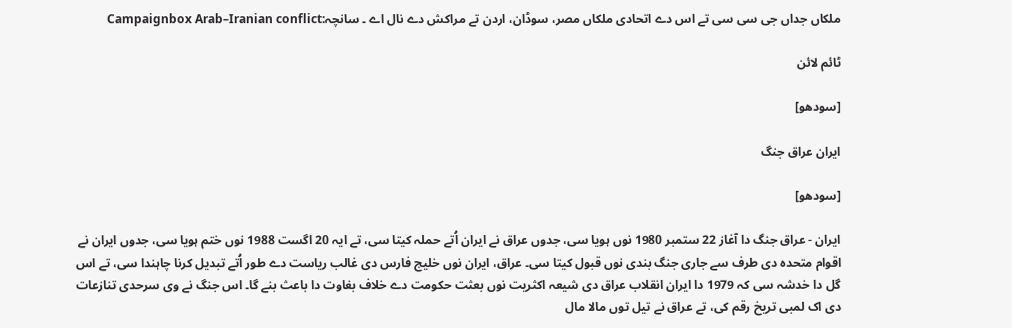ملکاں جداں جی سی سی تے اس دے اتحادی ملکاں مصر، سوڈان، اردن تے مراکش دے نال اے ۔ سانچہ:Campaignbox Arab–Iranian conflict

ٹائم لائن

[سودھو]

ایران عراق جنگ

[سودھو]

ایران - عراق جنگ دا آغاز 22 ستمبر 1980 نوں ہويا سی، جدوں عراق نے ایران اُتے حملہ کيتا سی، تے ایہ 20 اگست 1988 نوں ختم ہويا سی، جدوں ایران نے اقوام متحدہ دی طرف سے جاری جنگ بندی نوں قبول کيتا سی۔ عراق، ایران نوں خلیج فارس دی غالب ریاست دے طور اُتے تبدیل کرنا چاہندا سی، تے اس گل دا خدشہ سی کہ 1979 دا ایران انقلاب عراق دی شیعہ اکثریت نوں بعثت حکومت دے خلاف بغاوت دا باعث بنے گا۔ اس جنگ نے وی سرحدی تنازعات دی اک لمبی تریخ رقم کی، تے عراق نے تیل توں مالا مال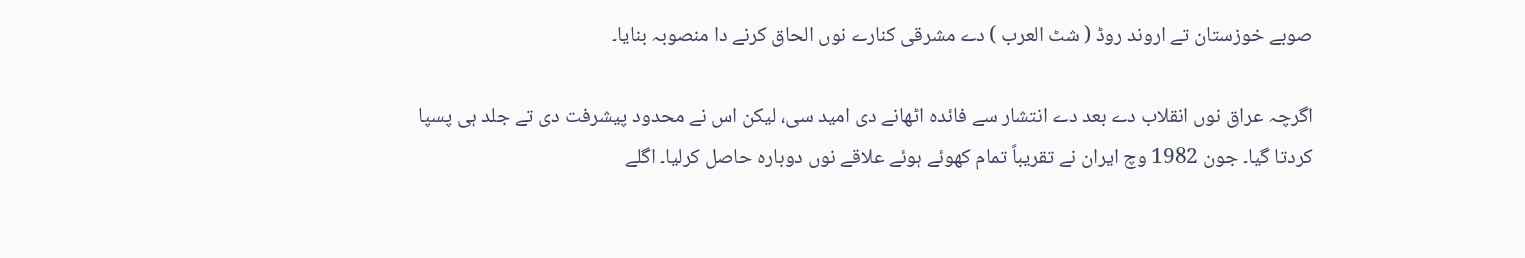صوبے خوزستان تے اروند روڈ ( شٹ العرب ) دے مشرقی کنارے نوں الحاق کرنے دا منصوبہ بنایا۔

اگرچہ عراق نوں انقلاب دے بعد دے انتشار سے فائدہ اٹھانے دی امید سی، لیکن اس نے محدود پیشرفت دی تے جلد ہی پسپا کردتا گیا۔ جون 1982 وچ ایران نے تقریباً تمام کھوئے ہوئے علاقے نوں دوبارہ حاصل کرلیا۔ اگلے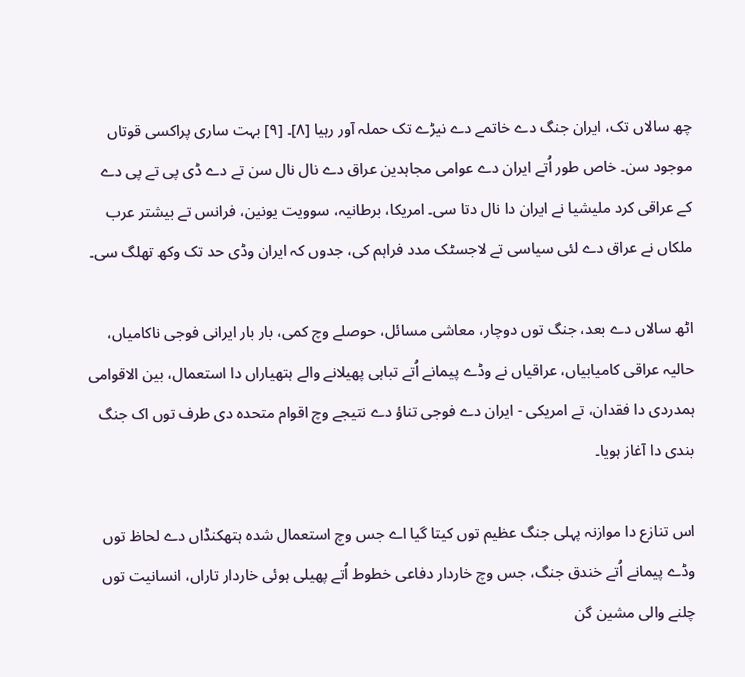چھ سالاں تک، ایران جنگ دے خاتمے دے نیڑے تک حملہ آور رہیا [۸]۔ [۹] بہت ساری پراکسی قوتاں موجود سن۔ خاص طور اُتے ایران دے عوامی مجاہدین عراق دے نال نال سن تے دے ڈی پی تے پی دے کے عراقی کرد ملیشیا نے ایران دا نال دتا سی۔ امریکا، برطانیہ، سوویت یونین، فرانس تے بیشتر عرب ملکاں نے عراق دے لئی سیاسی تے لاجسٹک مدد فراہم کی، جدوں کہ ایران وڈی حد تک وکھ تھلگ سی۔

اٹھ سالاں دے بعد، جنگ توں دوچار، معاشی مسائل، حوصلے وچ کمی، بار بار ایرانی فوجی ناکامیاں، حالیہ عراقی کامیابیاں، عراقیاں نے وڈے پیمانے اُتے تباہی پھیلانے والے ہتھیاراں دا استعمال، بین الاقوامی ہمدردی دا فقدان، تے امریکی - ایران دے فوجی تناؤ دے نتیجے وچ اقوام متحدہ دی طرف توں اک جنگ بندی دا آغاز ہويا۔

اس تنازع دا موازنہ پہلی جنگ عظیم توں کيتا گیا اے جس وچ استعمال شدہ ہتھکنڈاں دے لحاظ توں وڈے پیمانے اُتے خندق جنگ، جس وچ خاردار دفاعی خطوط اُتے پھیلی ہوئی خاردار تاراں، انسانیت توں چلنے والی مشین گن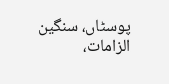پوسٹاں، سنگین الزامات،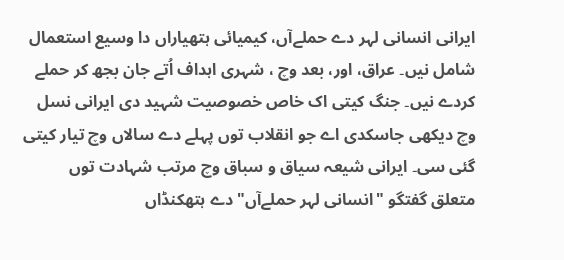ایرانی انسانی لہر دے حملےآں، کیمیائی ہتھیاراں دا وسیع استعمال شامل نيں۔ عراق، اور، بعد وچ ، شہری اہداف اُتے جان بجھ کر حملے کردے نيں۔ جنگ کيتی اک خاص خصوصیت شہید دی ایرانی نسل وچ دیکھی جاسکدی اے جو انقلاب توں پہلے دے سالاں وچ تیار کيتی گئی سی۔ ایرانی شیعہ سیاق و سباق وچ مرتب شہادت توں متعلق گفتگو "انسانی لہر حملےآں" دے ہتھکنڈاں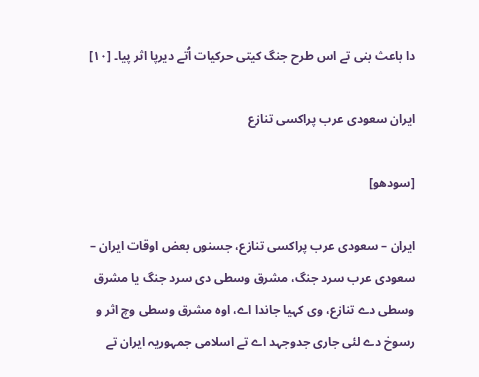دا باعث بنی تے اس طرح جنگ کيتی حرکیات اُتے دیرپا اثر پيا۔ [۱۰]

ایران سعودی عرب پراکسی تنازع

[سودھو]

ایران – سعودی عرب پراکسی تنازع، جسنوں بعض اوقات ایران – سعودی عرب سرد جنگ، مشرق وسطی دی سرد جنگ یا مشرق وسطی دے تنازع، وی کہیا جاندا اے، اوہ مشرق وسطی وچ اثر و رسوخ دے لئی جاری جدوجہد اے تے اسلامی جمہوریہ ایران تے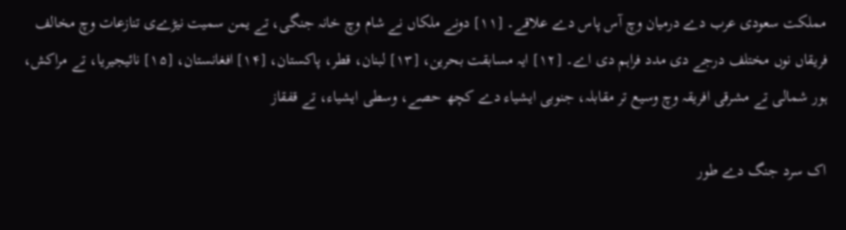مملکت سعودی عرب دے درمیان وچ آس پاس دے علاقے۔ [۱۱] دونے ملکاں نے شام وچ خانہ جنگی، تے یمن سمیت نیڑےی تنازعات وچ مخالف فریقاں نوں مختلف درجے دی مدد فراہم دی اے۔ [۱۲] ایہ مسابقت بحرین، [۱۳] لبنان، قطر، پاکستان، [۱۴] افغانستان، [۱۵] نائیجیریا، تے مراکش، ہور شمالی تے مشرقی افریقہ وچ وسیع تر مقابلہ، جنوبی ایشیاء دے کچھ حصے، وسطی ایشیاء، تے قفقاز

اک سرد جنگ دے طور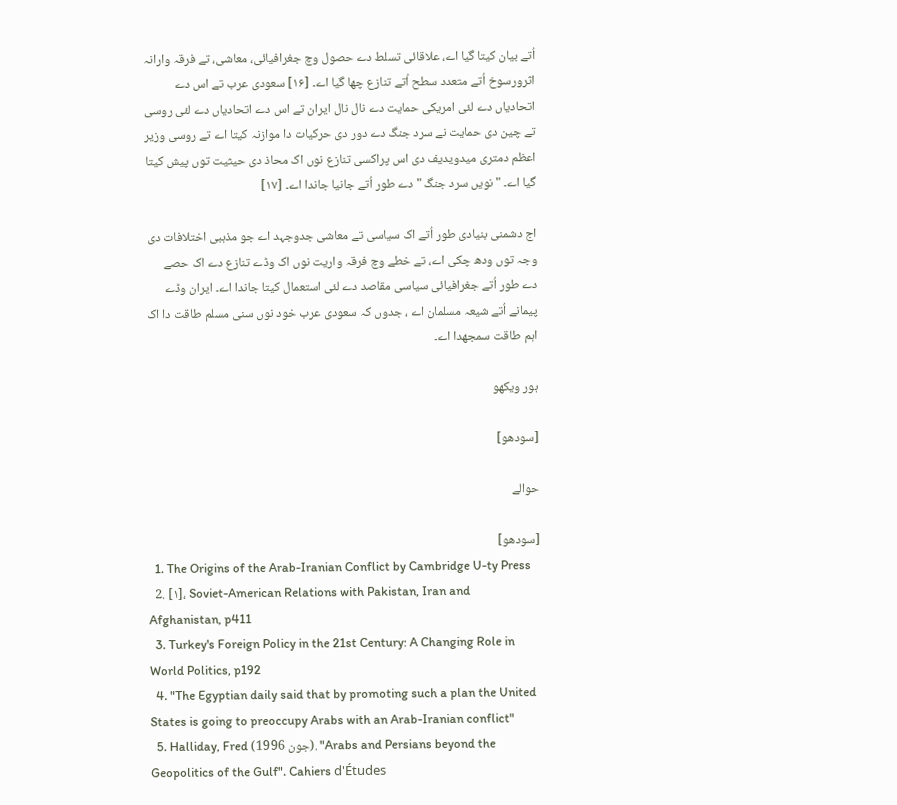اُتے بیان کيتا گیا اے، علاقائی تسلط دے حصول وچ جغرافیائی، معاشی، تے فرقہ وارانہ اثرورسوخ اُتے متعدد سطح اُتے تنازع چھا گیا اے۔ [۱۶] سعودی عرب تے اس دے اتحادیاں دے لئی امریکی حمایت دے نال نال ایران تے اس دے اتحادیاں دے لئی روسی تے چین دی حمایت نے سرد جنگ دے دور دی حرکیات دا موازنہ کيتا اے تے روسی وزیر اعظم دمتری میدویدیف دی اس پراکسی تنازع نوں اک محاذ دی حیثیت توں پیش کيتا گیا اے۔ " نويں سرد جنگ " دے طور اُتے جانیا جاندا اے۔ [۱۷]

اج دشمنی بنیادی طور اُتے اک سیاسی تے معاشی جدوجہد اے جو مذہبی اختلافات دی وجہ توں ودھ چکی اے، تے خطے وچ فرقہ واریت نوں اک وڈے تنازع دے اک حصے دے طور اُتے جغرافیائی سیاسی مقاصد دے لئی استعمال کيتا جاندا اے۔ ایران وڈے پیمانے اُتے شیعہ مسلمان اے ، جدوں کہ سعودی عرب خود نوں سنی مسلم طاقت دا اک اہم طاقت سمجھدا اے۔

ہور ویکھو

[سودھو]

حوالے

[سودھو]
  1. The Origins of the Arab-Iranian Conflict by Cambridge U-ty Press
  2. [۱]، Soviet-American Relations with Pakistan, Iran and Afghanistan, p411
  3. Turkey's Foreign Policy in the 21st Century: A Changing Role in World Politics, p192
  4. "The Egyptian daily said that by promoting such a plan the United States is going to preoccupy Arabs with an Arab-Iranian conflict"
  5. Halliday, Fred (جون 1996). "Arabs and Persians beyond the Geopolitics of the Gulf". Cahiers d'Études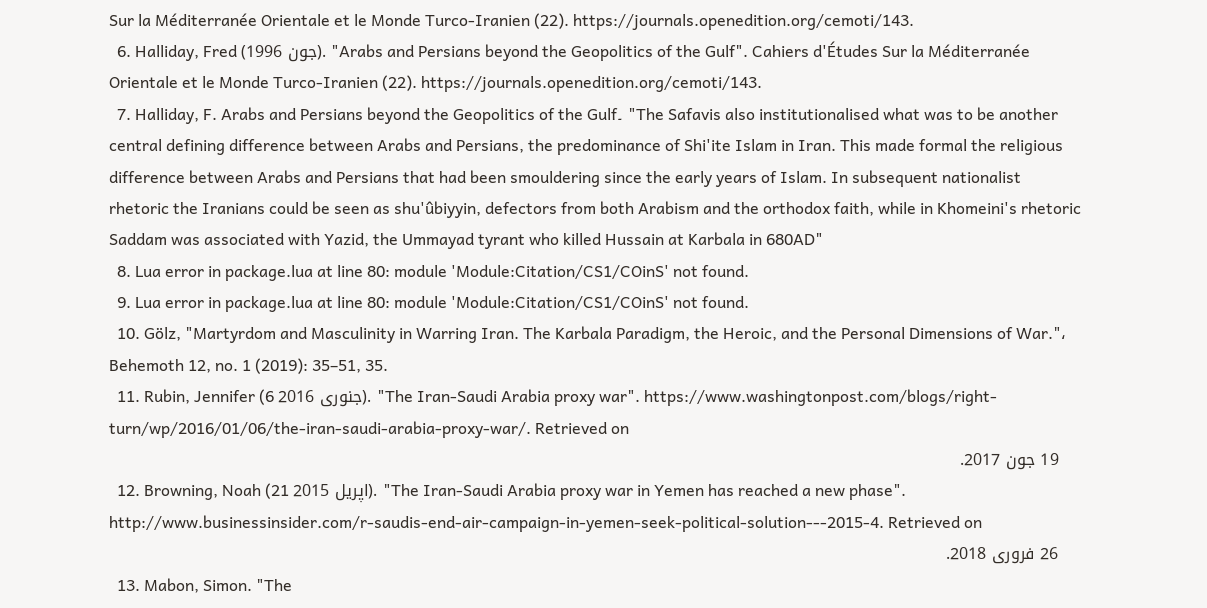Sur la Méditerranée Orientale et le Monde Turco-Iranien (22). https://journals.openedition.org/cemoti/143.
  6. Halliday, Fred (جون 1996). "Arabs and Persians beyond the Geopolitics of the Gulf". Cahiers d'Études Sur la Méditerranée Orientale et le Monde Turco-Iranien (22). https://journals.openedition.org/cemoti/143.
  7. Halliday, F. Arabs and Persians beyond the Geopolitics of the Gulf۔ "The Safavis also institutionalised what was to be another central defining difference between Arabs and Persians, the predominance of Shi'ite Islam in Iran. This made formal the religious difference between Arabs and Persians that had been smouldering since the early years of Islam. In subsequent nationalist rhetoric the Iranians could be seen as shu'ûbiyyin, defectors from both Arabism and the orthodox faith, while in Khomeini's rhetoric Saddam was associated with Yazid, the Ummayad tyrant who killed Hussain at Karbala in 680AD"
  8. Lua error in package.lua at line 80: module 'Module:Citation/CS1/COinS' not found.
  9. Lua error in package.lua at line 80: module 'Module:Citation/CS1/COinS' not found.
  10. Gölz, "Martyrdom and Masculinity in Warring Iran. The Karbala Paradigm, the Heroic, and the Personal Dimensions of War."، Behemoth 12, no. 1 (2019): 35–51, 35.
  11. Rubin, Jennifer (6 جنوری 2016). "The Iran-Saudi Arabia proxy war". https://www.washingtonpost.com/blogs/right-turn/wp/2016/01/06/the-iran-saudi-arabia-proxy-war/. Retrieved on
    19 جون 2017.
  12. Browning, Noah (21 اپریل 2015). "The Iran-Saudi Arabia proxy war in Yemen has reached a new phase". http://www.businessinsider.com/r-saudis-end-air-campaign-in-yemen-seek-political-solution---2015-4. Retrieved on
    26 فروری 2018.
  13. Mabon, Simon. "The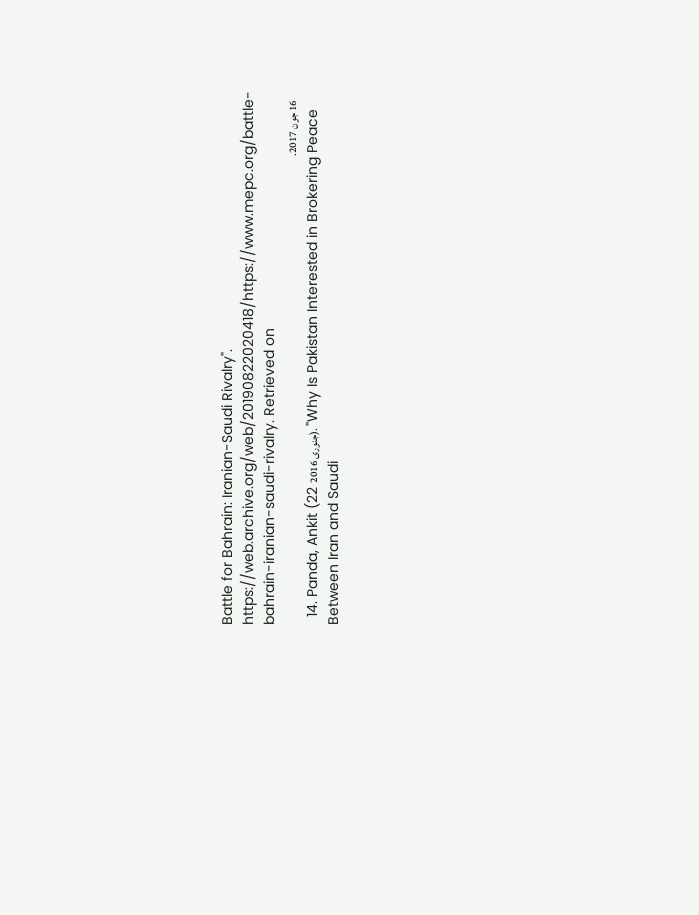Battle for Bahrain: Iranian-Saudi Rivalry". https://web.archive.org/web/20190822020418/https://www.mepc.org/battle-bahrain-iranian-saudi-rivalry. Retrieved on
    16 جون 2017.
  14. Panda, Ankit (22 جنوری 2016). "Why Is Pakistan Interested in Brokering Peace Between Iran and Saudi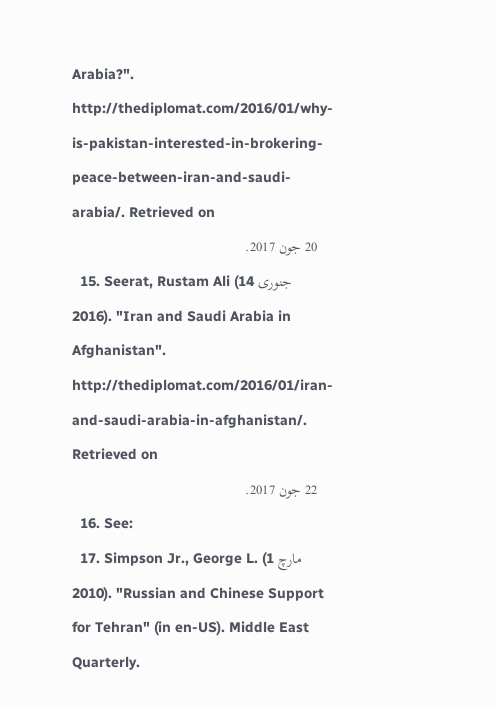Arabia?". http://thediplomat.com/2016/01/why-is-pakistan-interested-in-brokering-peace-between-iran-and-saudi-arabia/. Retrieved on
    20 جون 2017.
  15. Seerat, Rustam Ali (14 جنوری 2016). "Iran and Saudi Arabia in Afghanistan". http://thediplomat.com/2016/01/iran-and-saudi-arabia-in-afghanistan/. Retrieved on
    22 جون 2017.
  16. See:
  17. Simpson Jr., George L. (1 مارچ 2010). "Russian and Chinese Support for Tehran" (in en-US). Middle East Quarterly.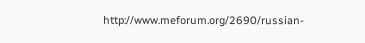http://www.meforum.org/2690/russian-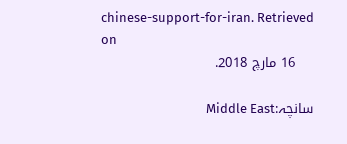chinese-support-for-iran. Retrieved on
    16 مارچ 2018.

سانچہ:Middle East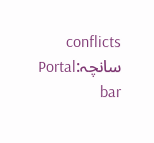conflicts سانچہ:Portal bar